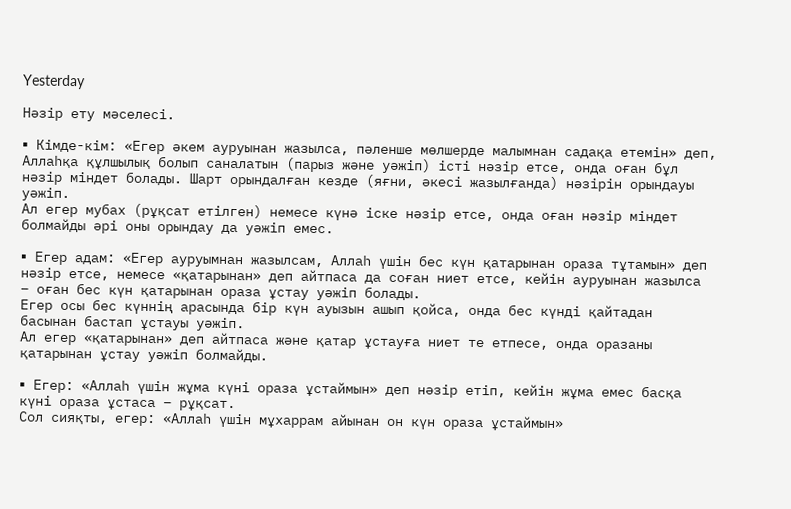Yesterday

Нәзір ету мәселесі.

▪ Кімде-кім: «Егер әкем ауруынан жазылса, пәленше мөлшерде малымнан садақа етемін» деп, Аллаһқа құлшылық болып саналатын (парыз және уәжіп) істі нәзір етсе, онда оған бұл нәзір міндет болады. Шарт орындалған кезде (яғни, әкесі жазылғанда) нәзірін орындауы уәжіп.
Ал егер мубах (рұқсат етілген) немесе күнә іске нәзір етсе, онда оған нәзір міндет болмайды әрі оны орындау да уәжіп емес.

▪ Егер адам: «Егер ауруымнан жазылсам, Аллаһ үшін бес күн қатарынан ораза тұтамын» деп нәзір етсе, немесе «қатарынан» деп айтпаса да соған ниет етсе, кейін ауруынан жазылса – оған бес күн қатарынан ораза ұстау уәжіп болады.
Егер осы бес күннің арасында бір күн ауызын ашып қойса, онда бес күнді қайтадан басынан бастап ұстауы уәжіп.
Ал егер «қатарынан» деп айтпаса және қатар ұстауға ниет те етпесе, онда оразаны қатарынан ұстау уәжіп болмайды.

▪ Егер: «Аллаһ үшін жұма күні ораза ұстаймын» деп нәзір етіп, кейін жұма емес басқа күні ораза ұстаса – рұқсат.
Сол сияқты, егер: «Аллаһ үшін мұхаррам айынан он күн ораза ұстаймын»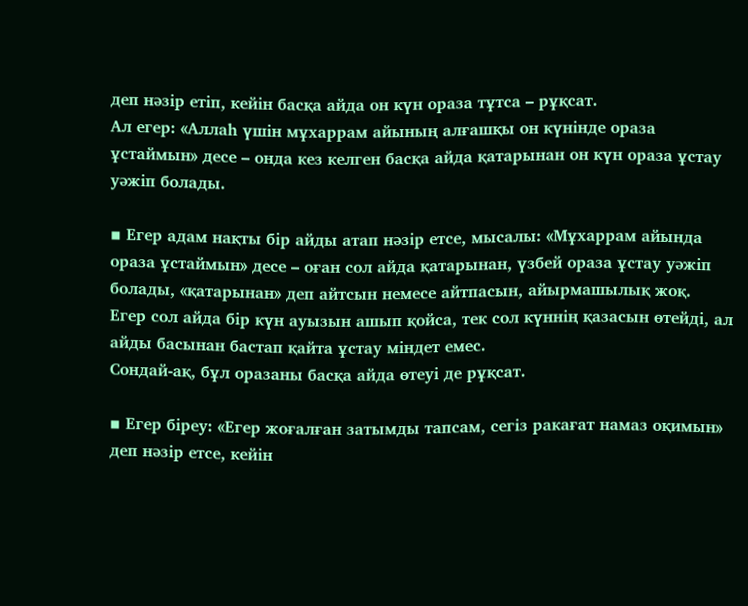деп нәзір етіп, кейін басқа айда он күн ораза тұтса – рұқсат.
Ал егер: «Аллаһ үшін мұхаррам айының алғашқы он күнінде ораза ұстаймын» десе – онда кез келген басқа айда қатарынан он күн ораза ұстау уәжіп болады.

▪ Егер адам нақты бір айды атап нәзір етсе, мысалы: «Мұхаррам айында ораза ұстаймын» десе – оған сол айда қатарынан, үзбей ораза ұстау уәжіп болады, «қатарынан» деп айтсын немесе айтпасын, айырмашылық жоқ.
Егер сол айда бір күн ауызын ашып қойса, тек сол күннің қазасын өтейді, ал айды басынан бастап қайта ұстау міндет емес.
Сондай-ақ, бұл оразаны басқа айда өтеуі де рұқсат.

▪ Егер біреу: «Егер жоғалған затымды тапсам, сегіз ракағат намаз оқимын» деп нәзір етсе, кейін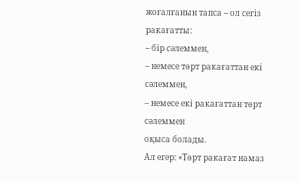жоғалғанын тапса – ол сегіз ракағатты:
– бір сәлеммен,
– немесе төрт ракағаттан екі сәлеммен,
– немесе екі ракағаттан төрт сәлеммен
оқыса болады.
Ал егер: «Төрт ракағат намаз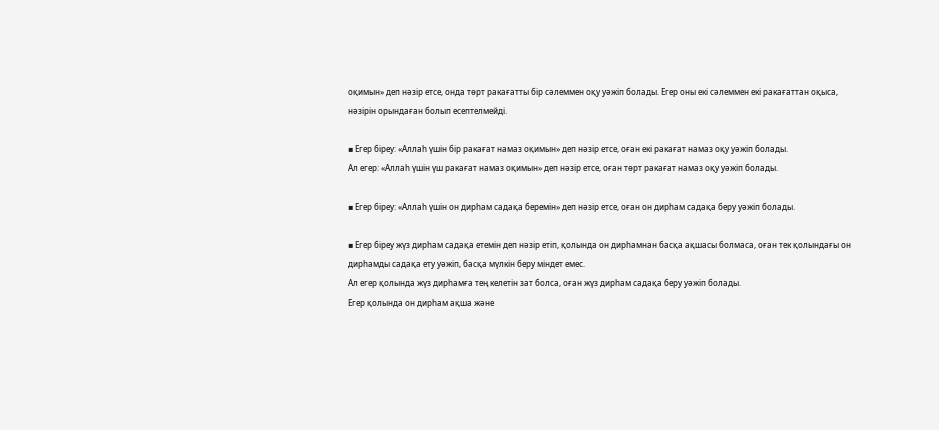оқимын» деп нәзір етсе, онда төрт ракағатты бір сәлеммен оқу уәжіп болады. Егер оны екі сәлеммен екі ракағаттан оқыса, нәзірін орындаған болып есептелмейді.

▪ Егер біреу: «Аллаһ үшін бір ракағат намаз оқимын» деп нәзір етсе, оған екі ракағат намаз оқу уәжіп болады.
Ал егер: «Аллаһ үшін үш ракағат намаз оқимын» деп нәзір етсе, оған төрт ракағат намаз оқу уәжіп болады.

▪ Егер біреу: «Аллаһ үшін он дирһам садақа беремін» деп нәзір етсе, оған он дирһам садақа беру уәжіп болады.

▪ Егер біреу жүз дирһам садақа етемін деп нәзір етіп, қолында он дирһамнан басқа ақшасы болмаса, оған тек қолындағы он дирһамды садақа ету уәжіп, басқа мүлкін беру міндет емес.
Ал егер қолында жүз дирһамға тең келетін зат болса, оған жүз дирһам садақа беру уәжіп болады.
Егер қолында он дирһам ақша және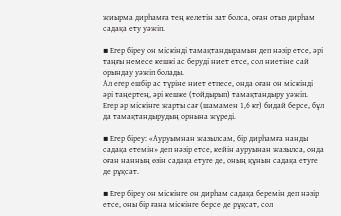жиырма дирһамға тең келетін зат болса, оған отыз дирһам садақа ету уәжіп.

▪ Егер біреу он міскінді тамақтандырамын деп нәзір етсе, әрі таңғы немесе кешкі ас беруді ниет етсе, сол ниетіне сай орындау уәжіп болады.
Ал егер ешбір ас түріне ниет етпесе, онда оған он міскінді әрі таңертең, әрі кешке (тойдырып) тамақтандыру уәжіп.
Егер әр міскінге жарты сағ (шамамен 1,6 кг) бидай берсе, бұл да тамақтандырудың орнына жүреді.

▪ Егер біреу: «Ауруымнан жазылсам, бір дирһамға нанды садақа етемін» деп нәзір етсе, кейін ауруынан жазылса, онда оған нанның өзін садақа етуге де, оның құнын садақа етуге де рұқсат.

▪ Егер біреу он міскінге он дирһам садақа беремін деп нәзір етсе, оны бір ғана міскінге берсе де рұқсат, сол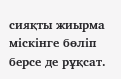сияқты жиырма міскінге бөліп берсе де рұқсат.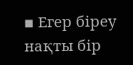▪ Егер біреу нақты бір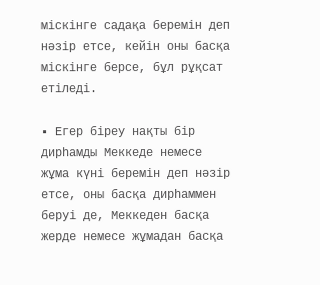міскінге садақа беремін деп нәзір етсе, кейін оны басқа міскінге берсе, бұл рұқсат етіледі.

▪ Егер біреу нақты бір дирһамды Меккеде немесе жұма күні беремін деп нәзір етсе, оны басқа дирһаммен беруі де, Меккеден басқа жерде немесе жұмадан басқа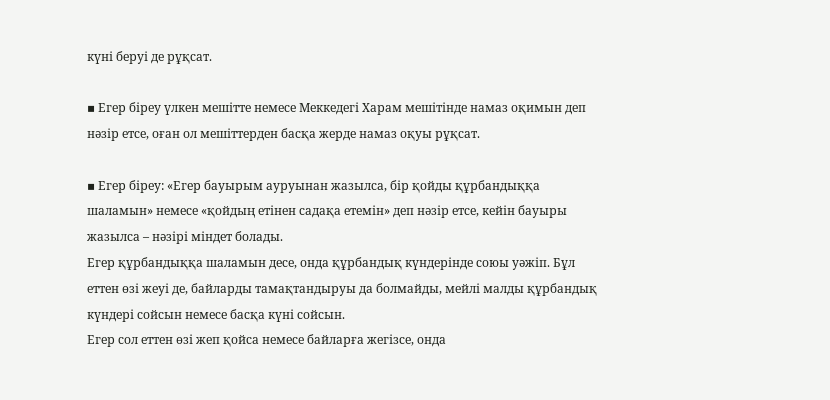күні беруі де рұқсат.

▪ Егер біреу үлкен мешітте немесе Меккедегі Харам мешітінде намаз оқимын деп нәзір етсе, оған ол мешіттерден басқа жерде намаз оқуы рұқсат.

▪ Егер біреу: «Егер бауырым ауруынан жазылса, бір қойды құрбандыққа шаламын» немесе «қойдың етінен садақа етемін» деп нәзір етсе, кейін бауыры жазылса – нәзірі міндет болады.
Егер құрбандыққа шаламын десе, онда құрбандық күндерінде союы уәжіп. Бұл еттен өзі жеуі де, байларды тамақтандыруы да болмайды, мейлі малды құрбандық күндері сойсын немесе басқа күні сойсын.
Егер сол еттен өзі жеп қойса немесе байларға жегізсе, онда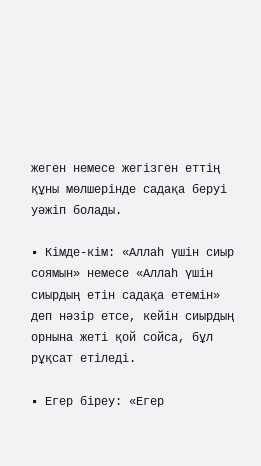жеген немесе жегізген еттің құны мөлшерінде садақа беруі уәжіп болады.

▪ Кімде-кім: «Аллаһ үшін сиыр соямын» немесе «Аллаһ үшін сиырдың етін садақа етемін» деп нәзір етсе, кейін сиырдың орнына жеті қой сойса, бұл рұқсат етіледі.

▪ Егер біреу: «Егер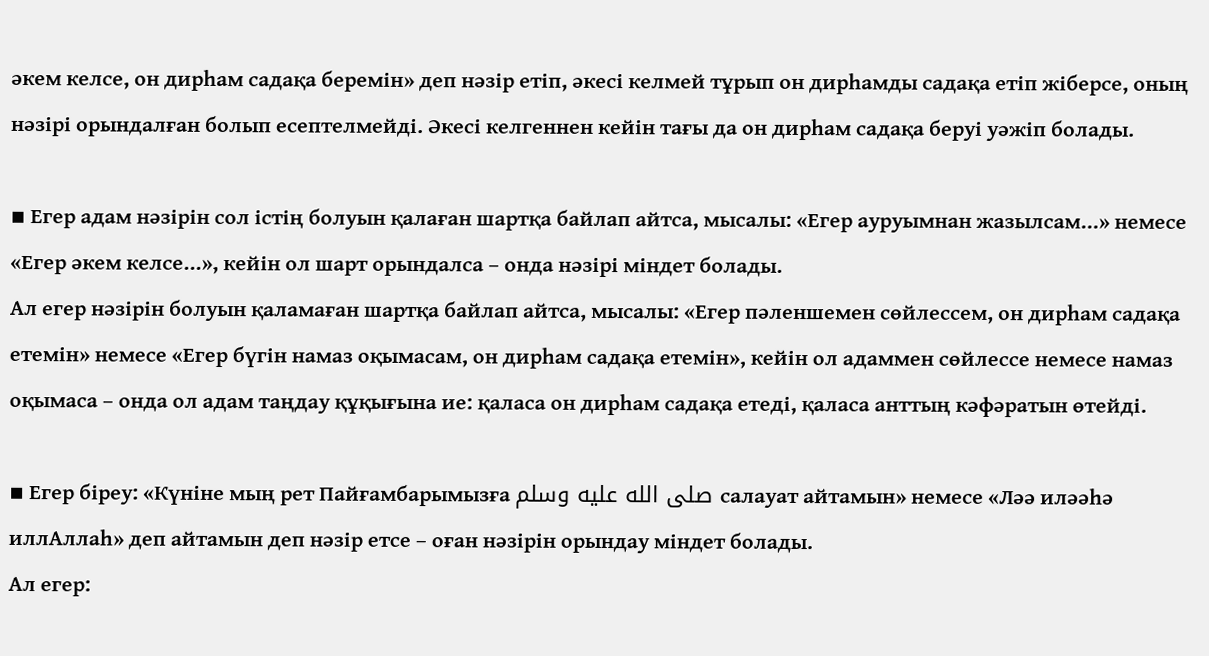әкем келсе, он дирһам садақа беремін» деп нәзір етіп, әкесі келмей тұрып он дирһамды садақа етіп жіберсе, оның нәзірі орындалған болып есептелмейді. Әкесі келгеннен кейін тағы да он дирһам садақа беруі уәжіп болады.

▪ Егер адам нәзірін сол істің болуын қалаған шартқа байлап айтса, мысалы: «Егер ауруымнан жазылсам…» немесе «Егер әкем келсе…», кейін ол шарт орындалса – онда нәзірі міндет болады.
Ал егер нәзірін болуын қаламаған шартқа байлап айтса, мысалы: «Егер пәленшемен сөйлессем, он дирһам садақа етемін» немесе «Егер бүгін намаз оқымасам, он дирһам садақа етемін», кейін ол адаммен сөйлессе немесе намаз оқымаса – онда ол адам таңдау құқығына ие: қаласа он дирһам садақа етеді, қаласа анттың кәфәратын өтейді.

▪ Егер біреу: «Күніне мың рет Пайғамбарымызға صلى الله عليه وسلم салауат айтамын» немесе «Ләә иләәһә иллАллаһ» деп айтамын деп нәзір етсе – оған нәзірін орындау міндет болады.
Ал егер: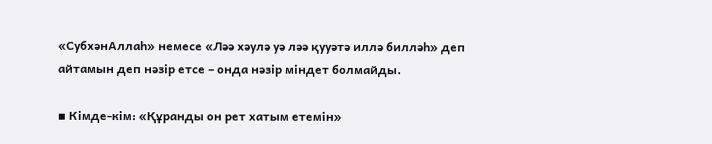«СубхәнАллаһ» немесе «Ләә хәулә уә ләә қууәтә иллә билләһ» деп айтамын деп нәзір етсе – онда нәзір міндет болмайды.

▪ Кімде-кім: «Құранды он рет хатым етемін»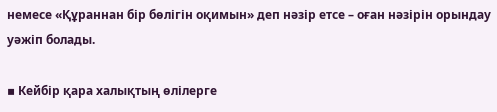немесе «Құраннан бір бөлігін оқимын» деп нәзір етсе – оған нәзірін орындау уәжіп болады.

▪ Кейбір қара халықтың өлілерге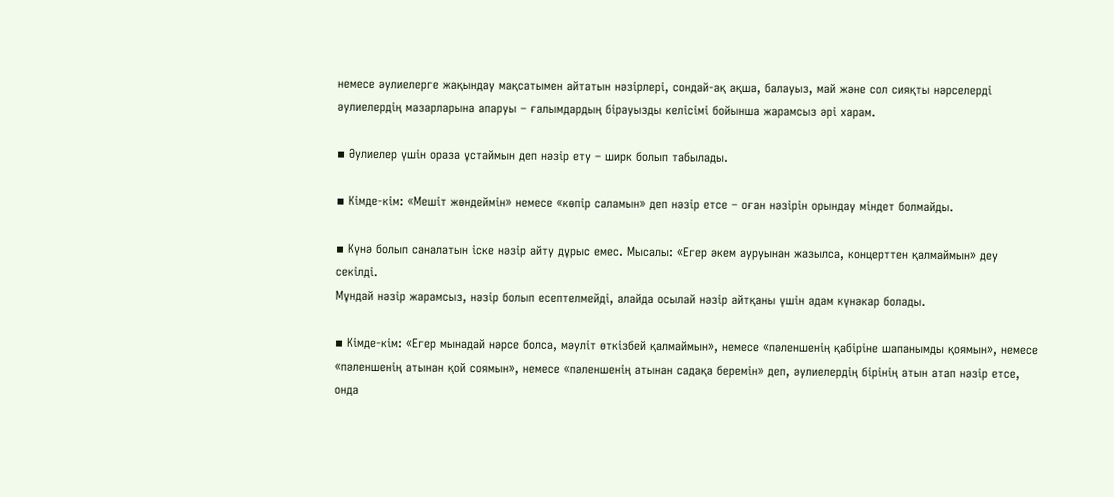немесе әулиелерге жақындау мақсатымен айтатын нәзірлері, сондай-ақ ақша, балауыз, май және сол сияқты нәрселерді әулиелердің мазарларына апаруы – ғалымдардың бірауызды келісімі бойынша жарамсыз әрі харам.

▪ Әулиелер үшін ораза ұстаймын деп нәзір ету – ширк болып табылады.

▪ Кімде-кім: «Мешіт жөндеймін» немесе «көпір саламын» деп нәзір етсе – оған нәзірін орындау міндет болмайды.

▪ Күнә болып саналатын іске нәзір айту дұрыс емес. Мысалы: «Егер әкем ауруынан жазылса, концерттен қалмаймын» деу секілді.
Мұндай нәзір жарамсыз, нәзір болып есептелмейді, алайда осылай нәзір айтқаны үшін адам күнәкар болады.

▪ Кімде-кім: «Егер мынадай нәрсе болса, мәуліт өткізбей қалмаймын», немесе «пәленшенің қабіріне шапанымды қоямын», немесе «пәленшенің атынан қой соямын», немесе «пәленшенің атынан садақа беремін» деп, әулиелердің бірінің атын атап нәзір етсе, онда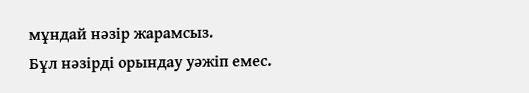мұндай нәзір жарамсыз.
Бұл нәзірді орындау уәжіп емес.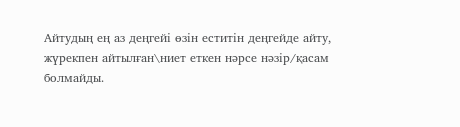Айтудың ең аз деңгейі өзін еститін деңгейде айту, жүрекпен айтылған\ниет еткен нәрсе нәзір/қасам болмайды.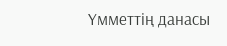Үмметтің данасы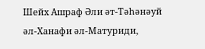Шейх Ашраф Әли әт-Тәһәнәуй әл-Ханафи әл-Матуриди,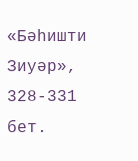«Бәһишти Зиуәр», 328-331 бет.